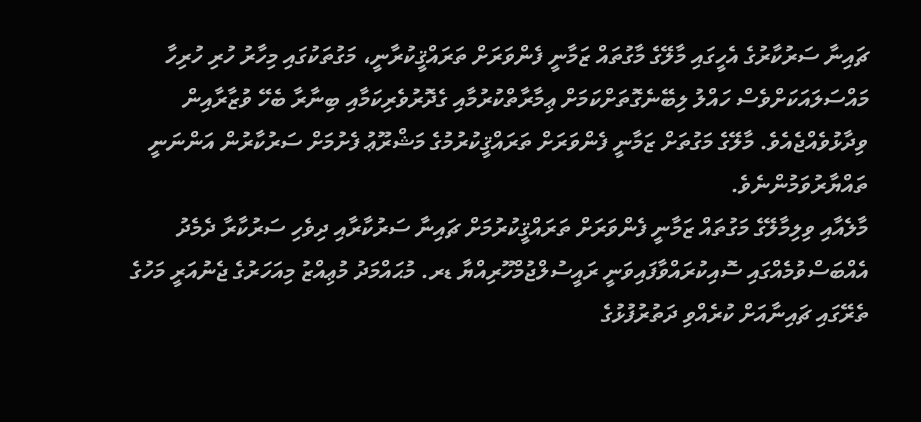ޗައިނާ ސަރުކާރުގެ އެހީގައި މާލޭގެ މާގުތައް ޒަމާނީ ފެންވަރަށް ތަރައްޤީކުރާނީ، މަގުތަކުގައި މިހާރު ހުރި ހުރިހާ މައްސަލައަކަށްވެސް ހައްލު ލިބޭނެގޮތަށްކަމަށް ޢިމާރާތްކުރުމާއި ގެދޮރުވެރިކަމާއި ބިނާރާ ބެހޭ ވުޒާރާއިން ވިދާޅުވެއްޖެއެވެ. މާލޭގެ މަގުތަށް ޒަމާނީ ފެންވަރަށް ތަރައްޤީކުރުމުގެ މަޝްރޫޢު ފެށުމަށް ސަރުކާރުން އަންނަނީ ތައްޔާރުވަމުންނެވެ.
މާލެއާއި ވިލިމާލޭގެ މަގުތައް ޒަމާނީ ފެންވަރަށް ތަރައްޤީކުރުމަށް ޗައިނާ ސަރުކާރާއި ދިވެހި ސަރުކާރާ ދެމެދު އެއްބަސްވުމެއްގައި ސޮއިކުރައްވާފައިވަނީ ރައީސުލްޖުމްހޫރިއްޔާ ޑރ. މުޙައްމަދު މުޢިއްޒު މިއަހަރުގެ ޖެނުއަރީ މަހުގެ ތެރޭގައި ޗައިނާއަށް ކުރެއްވި ދަތުރުފުޅުގެ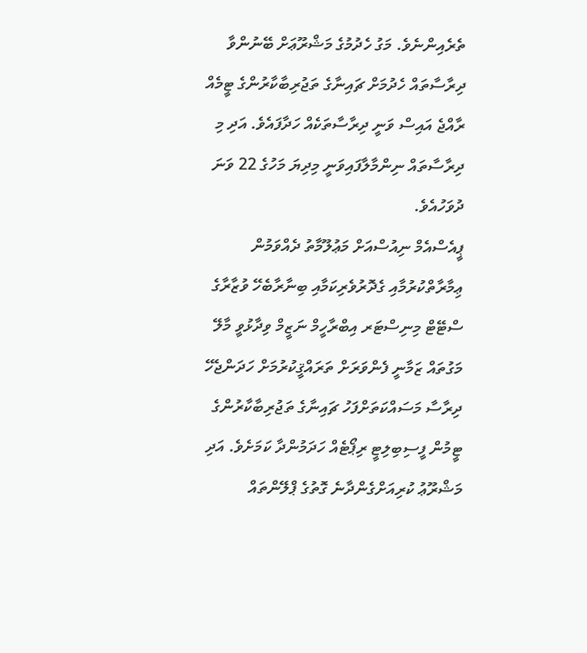ތެރެއިންނެވެ. މަގު ހެދުމުގެ މަޝްރޫޢަށް ބޭނުންވާ ދިރާސާތައް ހެދުމަށް ޗައިނާގެ ތަޖުރިބާކާރުންގެ ޓީމެއް ރާއްޖެ އައިސް ވަނީ ދިރާސާތަކެއް ހަދާފައެވެ. އަދި މި ދިރާސާތައް ނިންމާލާފައިވަނީ މިދިޔަ މަހުގެ 22 ވަނަ ދުވަހުއެވެ.
ޕީއެސްއެމް ނިއުސްއަށް މަޢުލޫމާތު ދެއްވަމުން ޢިމާރާތްކުރުމާއި ގެދޮރުވެރިކަމާއި ބިނާރާބެހޭ ވުޒާރާގެ ސްޓޭޓް މިނިސްޓަރ އިބްރާހީމް ނަޒީމް ވިދާޅުވީ މާލޭ މަގުތައް ޒަމާނީ ފެންވަރަށް ތަރައްޤީކުރުމަށް ހަދަންޖެހޭ ދިރާސާ މަސައްކަތަށްފަހު ޗައިނާގެ ތަޖުރިބާކާރުންގެ ޓީމުން ފީސިބިލިޓީ ރިޕޯޓެއް ހަދަމުންދާ ކަމަށެވެ. އަދި މަޝްރޫޢު ކުރިއަށްގެންދާނެ ގޮތުގެ ޕްލޭންތައް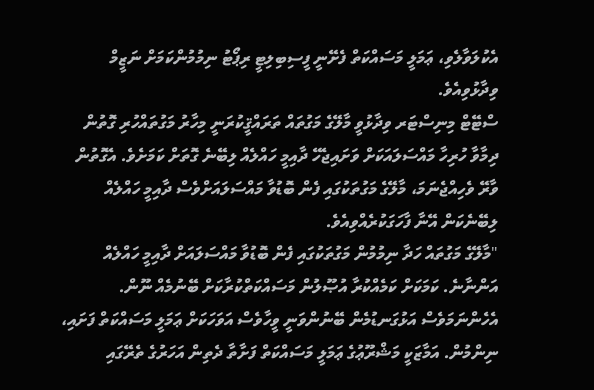އެކުލަވާލެވި، ޢަމަލީ މަސައްކަތް ފެށޭނީ ފީސިބިލިޓީ ރިޕޯޓު ނިމުމުންކަމަށް ނަޒީމް ވިދާޅުވިއެވެ.
ސްޓޭޓް މިނިސްޓަރ ވިދާޅުވީ މާލޭގެ މަގުތައް ތަރައްޤީކުރަނީ މިހާރު މަގުތައްހުރި ގޮތުން ދިމާވާ ހުރިހާ މައްސަލައަކަށް ވަށައިޖެހޭ ދާއިމީ ހައްލެއް ލިބޭނެ ގޮތަށް ކަމަށެވެ. އެގޮތުން ވާރޭ ވެހިއްޖެނަމަ، މާލޭގެ މަގުތަކުގައި ފެން ބޮޑުވާ މައްސަލައަށްވެސް ދާއިމީ ހައްލެއް ލިބޭނެކަން އޭނާ ފާހަގަކުރެއްވިއެވެ.
"މާލޭގެ މަގުތައް ހަދާ ނިމުމުން މަގުތަކުގައި ފެން ބޮޑުވާ މައްސަލައަށް ދާއިމީ ހައްލެއް އަންނާނެ. ކަމަކަށް ކަމެއްކުރާ އުޞޫލުން މަސައްކަތްކުރާކަށް ބޭނުމެއް ނޫން. އެހެންނަމަވެސް އަޅުގަނޑުމެން ބޭނުންވަނީ ވީހާވެސް އަވަހަކަށް ޢަމަލީ މަސައްކަތް ފަށައި، ނިންމުން. އަމާޒަކީ މަޝްރޫޢުގެ ޢަމަލީ މަސައްކަތް ފަށާތާ ދެތިން އަހަރުގެ ތެރޭގައި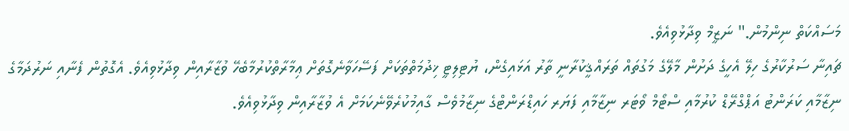މަސައްކަތް ނިންމުން." ނަޒީމް ވިދާޅުވިއެވެ.
ޗައިނާ ސަރުކާރުގެ ހިލޭ އެހީގެ ދަށުން މާލޭގެ މަގުތައް ތަރައްޤީކުރާނީ ތާރު އަޅައިގެން، ޔުޓިލިޓީ ޚިދުމަތްތަކަށް ފަސޭހަވާނެގޮތަށް ޢިމާރާތްކުރުމާބެހޭ ވުޒާރާއިން ވިދާޅުވިއެވެ. އެގޮތުން ފެނާއި ނަރުދަމާގެ ނިޒާމާއި ކަރަންޓު އަޕްގްރޭޑް ކުރުމާއި ސްޓޯމް ވޯޓަރ ނިޒާމާއި ފަޔަރ ހައިޑްރަންޓްގެ ނިޒާމުވެސް ގާއިމުކުރެވޭނެކަމަށް އެ ވުޒާރާއިން ވިދާޅުވިއެވެ.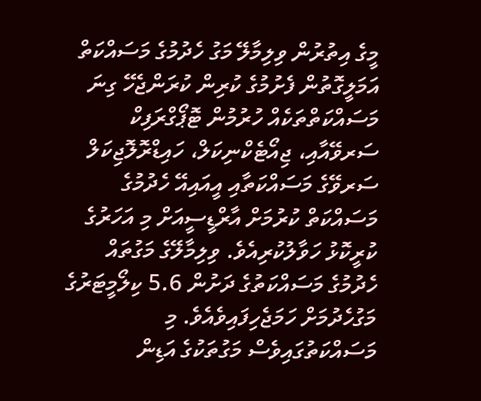މީގެ އިތުރުން ވިލިމާލޭ މަގު ހެދުމުގެ މަސައްކަތް އަމަލީގޮތުން ފެށުމުގެ ކުރިން ކުރަންޖެހޭ ގިނަ މަސައްކަތްތަކެއް ހުރުމުން ޓޮޕޯގްރަފިކް ސަރވޭއާއި، ޖިއޯޓެކްނިކަލް، ހައިޑްރޮލޮޖިކަލް ސަރވޭގެ މަސައްކަތާއި އީއައިއޭ ހެދުމުގެ މަސައްކަތް ކުރުމަށް އާރްޑީސީއަށް މި އަހަރުގެ ކުރީކޮޅު ހަވާލުކުރިއެވެ. ވިލިމާލޭގެ މަގުތައް ހެދުމުގެ މަސައްކަތުގެ ދަށުން 5.6 ކިލޯމީޓަރުގެ މަގުހެދުމަށް ހަމަޖެހިފައިވެއެވެ. މި މަސައްކަތުގައިވެސް މަގުތަކުގެ އަޑިން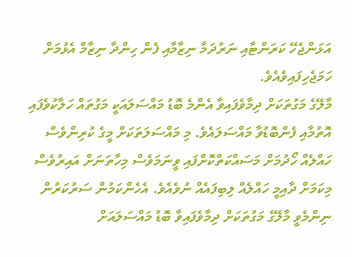އަޅަންޖެހޭ ކަރަންޓާއި ނަރުދަމާ ނިޒާމާއި ފެން ހިންދާ ނިޒާމް އެޅުމަށް ހަމަޖެހިފައިވެއެވެ.
މާލޭގެ މަގުތަކަށް ދިމާވެފައިވާ އެންމެ ބޮޑު މައްސަލައަކީ މަގުތައް ހަލާކުވެފައި އޮތުމާއި ފެންބޮޑުވާ މައްސަލައެވެ. މި މައްސަލަތަކަށް މީގެ ކުރިންވެސް ހައްލެއް ހޯދުމަށް މަސައްކަތްކޮށްފައި ވީނަމަވެސް މިހާތަނަށް އައިރުވެސް މިކަމަށް ދާއިމީ ހައްލެއް ލިބިފައެއް ނުވެއެވެ. އެހެންކަމުން ސަރުކަރުން ނިންމެވީ މާލޭގެ މަގުތަކަށް ދިމާވެފައިވާ ބޮޑު މައްސަލައަށް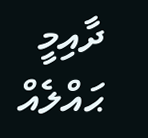ދާއިމީ ޙައްލެއް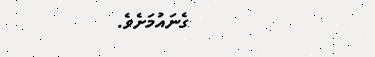ގެނައުމަށެވެ.